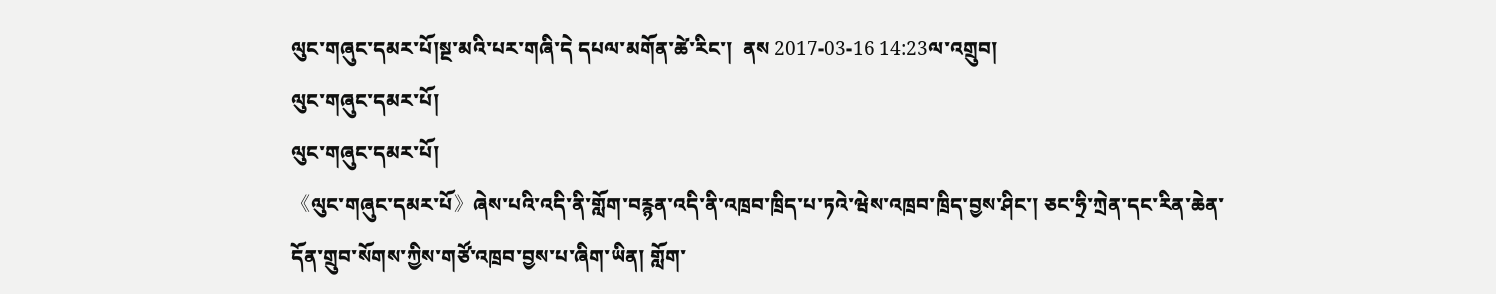ལུང་གཞུང་དམར་པོ།སྔ་མའི་པར་གཞི་དེ དཔལ་མགོན་ཚེ་རིང་།  ནས 2017-03-16 14:23ལ་འགྲུབ།
ལུང་གཞུང་དམར་པོ།
ལུང་གཞུང་དམར་པོ།
《ལུང་གཞུང་དམར་པོ》ཞེས་པའི་འདི་ནི་གློག་བརྙན་འདི་ནི་འཁྲབ་ཁྲིད་པ་ཏའེ་ཝེས་འཁྲབ་ཁྲིད་བྱས་ཤིང་། ཅང་ཧྲི་ཀྲེན་དང་རིན་ཆེན་དོན་གྲུབ་སོགས་ཀྱིས་གཙོ་འཁྲབ་བྱས་པ་ཞིག་ཡིན། གློག་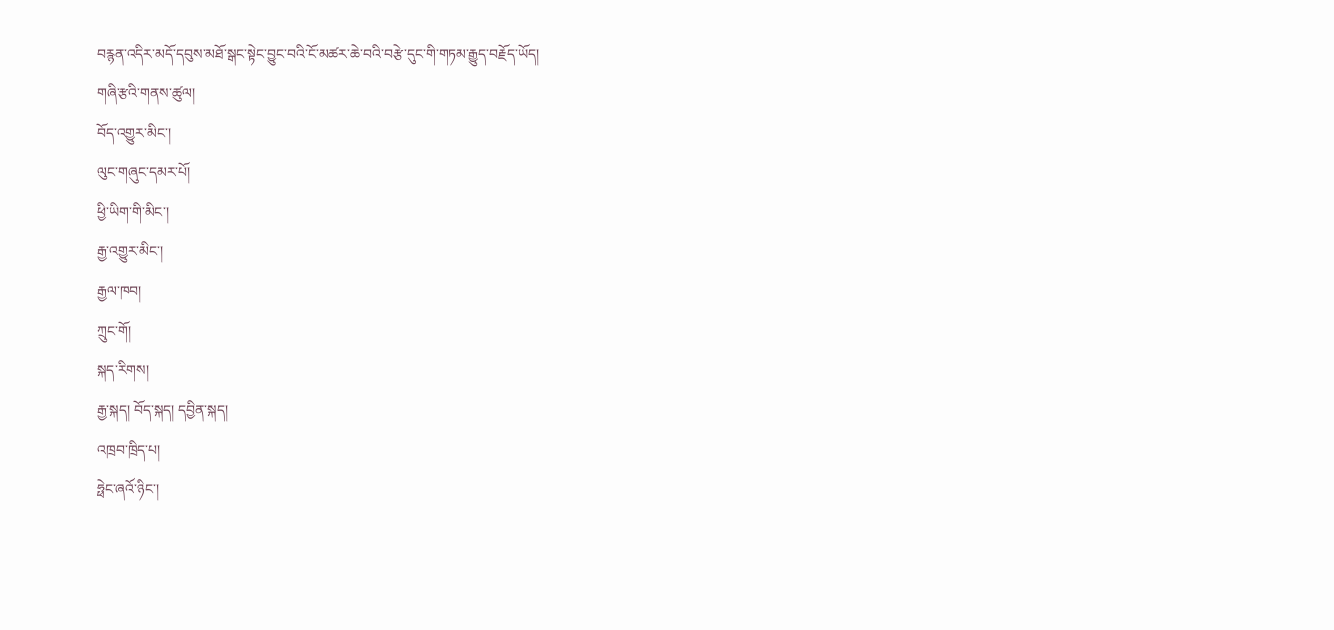བརྙན་འདིར་མདོ་དབུས་མཐོ་སྒང་སྟེང་བྱུང་བའི་ངོ་མཚར་ཆེ་བའི་བརྩེ་དུང་གི་གཏམ་རྒྱུད་བརྗོད་ཡོད།
གཞི་རྩའི་གནས་ཚུལ།
བོད་འགྱུར་མིང་།
ལུང་གཞུང་དམར་པོ།
ཕྱི་ཡིག་གི་མིང་།
རྒྱ་འགྱུར་མིང་།
རྒྱལ་ཁབ།
ཀྲུང་གོ།
སྐད་རིགས།
རྒྱ་སྐད། བོད་སྐད། དབྱིན་སྐད།
འཁྲབ་ཁྲིད་པ།
ཧྥེང་ཞའོ་ཉིང་།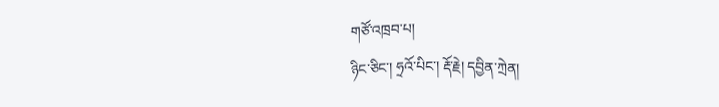གཙོ་འཁྲབ་པ།
ཉིང་ཅིང་། ཧྲའོ་པིང་། རྡོ་རྗེ། དབྱིན་ཀྲེན།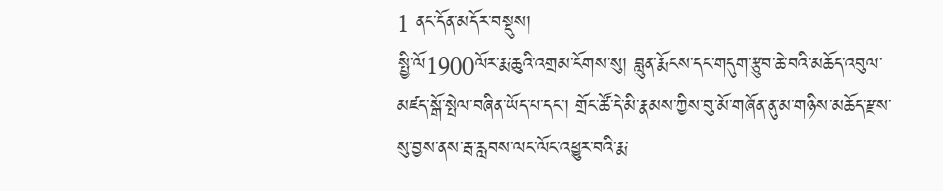1 ནང་དོན་མདོར་བསྡུས།
སྤྱི་ལོ1900ལོར་རྨ་ཆུའི་འགྲམ་ངོགས་སུ། བླུན་རྨོངས་དང་གདུག་རྩུབ་ཆེ་བའི་མཆོད་འབུལ་མཛད་སྒོ་སྤེལ་བཞིན་ཡོད་པ་དང་། གྲོང་ཚོ་དེ་མི་རྣམས་ཀྱིས་བུ་མོ་གཞོན་ནུ་མ་གཉིས་མཆོད་རྫས་སུ་བྱས་ནས་རྦ་རླབས་ལང་ལོང་འཕྱུར་བའི་རྨ་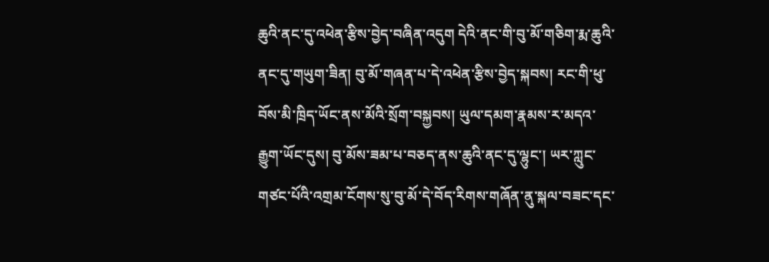ཆུའི་ནང་དུ་འཕེན་རྩིས་བྱེད་བཞིན་འདུག དེའི་ནང་གི་བུ་མོ་གཅིག་རྨ་ཆུའི་ནང་དུ་གཡུག་ཟིན། བུ་མོ་གཞན་པ་དེ་འཕེན་རྩིས་བྱེད་སྐབས། རང་གི་ཕུ་བོས་མི་ཁྲིད་ཡོང་ནས་མོའི་སྲོག་བསྐྱབས། ཡུལ་དམག་རྣམས་ར་མདའ་རྒྱུག་ཡོང་དུས། བུ་མོས་ཟམ་པ་བཅད་ནས་ཆུའི་ནང་དུ་ལྷུང་། ཡར་ཀླུང་གཙང་པོའི་འགྲམ་ངོགས་སུ་བུ་མོ་དེ་བོད་རིགས་གཞོན་ནུ་སྐལ་བཟང་དང་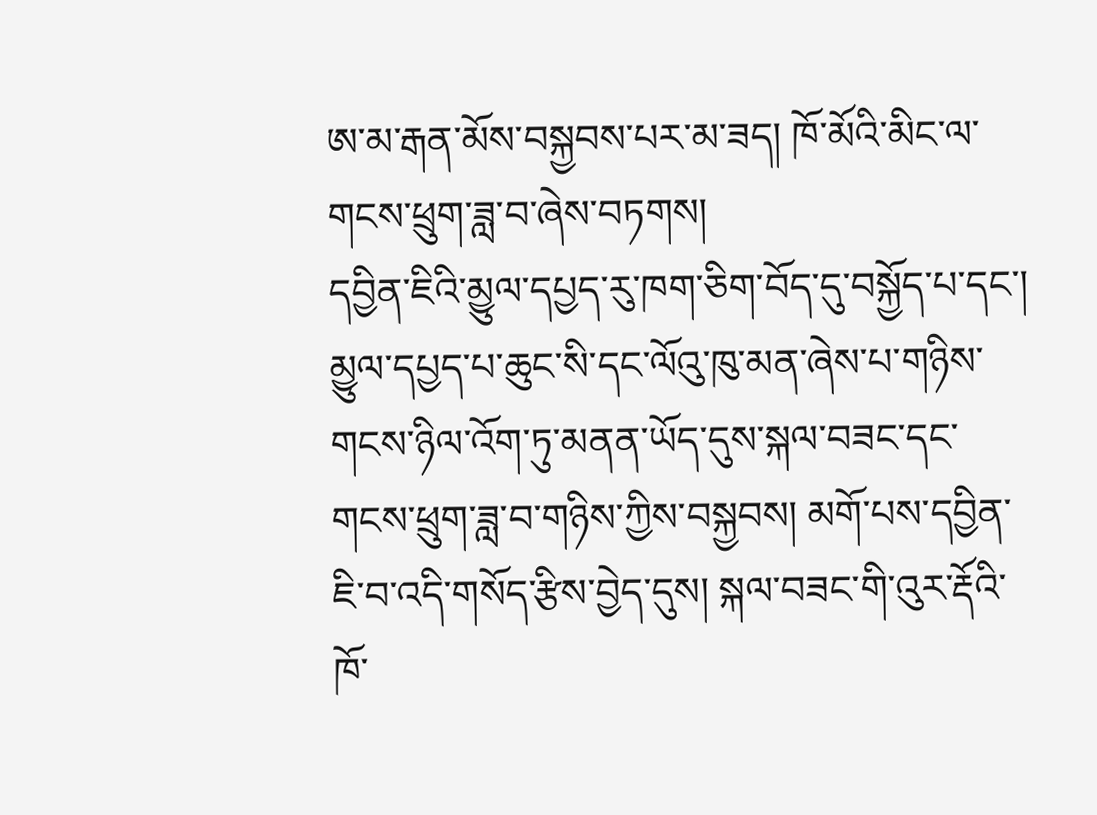ཨ་མ་རྒན་མོས་བསྐྱབས་པར་མ་ཟད། ཁོ་མོའི་མིང་ལ་གངས་ཕྲུག་ཟླ་བ་ཞེས་བཏགས།
དབྱིན་ཇིའི་མྱུལ་དཔྱད་རུ་ཁག་ཅིག་བོད་དུ་བསྐྱོད་པ་དང་། མྱུལ་དཔྱད་པ་ཆུང་སི་དང་ལོའུ་ཁུ་མན་ཞེས་པ་གཉིས་གངས་ཉིལ་འོག་ཏུ་མནན་ཡོད་དུས་སྐལ་བཟང་དང་གངས་ཕྲུག་ཟླ་བ་གཉིས་ཀྱིས་བསྐྱབས། མགོ་པས་དབྱིན་ཇི་བ་འདི་གསོད་རྩིས་བྱེད་དུས། སྐལ་བཟང་གི་འུར་རྡོའི་ཁོ་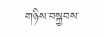གཉིས་བསྐྱབས་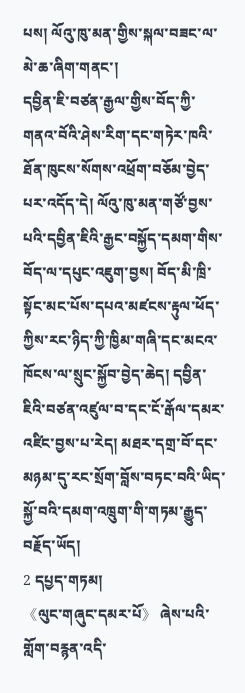པས། ལོའུ་ཁུ་མན་གྱིས་སྐལ་བཟང་ལ་མེ་ཆ་ཞིག་གནང་།
དབྱིན་ཇི་བཙན་རྒྱལ་གྱིས་བོད་ཀྱི་གནའ་བོའི་ཤེས་རིག་དང་གཏེར་ཁའི་ཐོན་ཁུངས་སོགས་འཕྲོག་བཅོམ་བྱེད་པར་འདོད་དེ། ལོའུ་ཁུ་མན་གཙོ་བྱས་པའི་དབྱིན་ཇིའི་རྒྱང་བསྐྱོད་དམག་གིས་བོད་ལ་དཔུང་འཇུག་བྱས། བོད་མི་ཁྲི་སྟོང་མང་པོས་དཔའ་མཛངས་རྟུལ་ཕོད་ཀྱིས་རང་ཉིད་ཀྱི་ཁྱིམ་གཞི་དང་མངའ་ཁོངས་ལ་སྲུང་སྐྱོབ་བྱེད་ཆེད། དབྱིན་ཇིའི་བཙན་འཛུལ་བ་དང་ངོ་རྒོལ་དམར་འཛིང་བྱས་པ་རེད། མཐར་དགྲ་བོ་དང་མཉམ་དུ་རང་སྲོག་བློས་བཏང་བའི་ཡིད་སྐྱོ་བའི་དམག་འཁྲུག་གི་གཏམ་རྒྱུད་བརྗོད་ཡོད།
2 དཔྱད་གཏམ།
《ལུང་གཞུང་དམར་པོ》 ཞེས་པའི་གློག་བརྙན་འདི་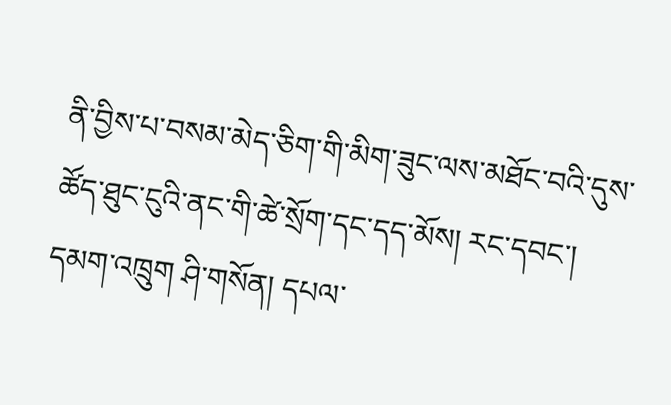ནི་བྱིས་པ་བསམ་མེད་ཅིག་གི་མིག་ཟུང་ལས་མཐོང་བའི་དུས་ཚོད་ཐུང་ངུའི་ནང་གི་ཚེ་སྲོག་དང་དད་མོས། རང་དབང་། དམག་འཁྲུག ཤི་གསོན། དཔལ་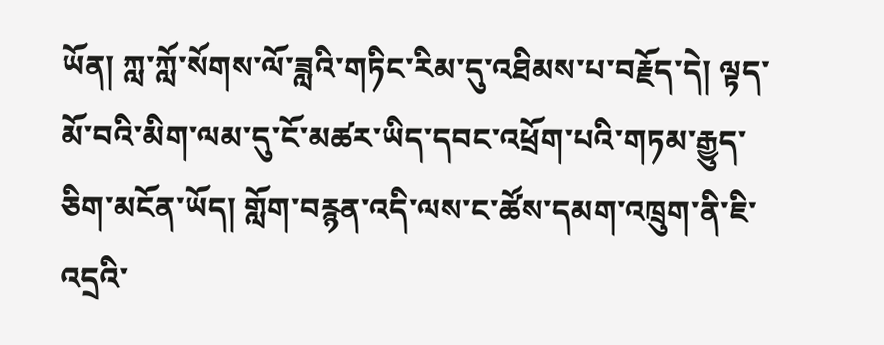ཡོན། ཀླ་ཀློ་སོགས་ལོ་ཟླའི་གཏིང་རིམ་དུ་འཐིམས་པ་བརྗོད་དེ། ལྟད་མོ་བའི་མིག་ལམ་དུ་ངོ་མཚར་ཡིད་དབང་འཕྲོག་པའི་གཏམ་རྒྱུད་ཅིག་མངོན་ཡོད། གློག་བརྙན་འདི་ལས་ང་ཚོས་དམག་འཁྲུག་ནི་ཇི་འདྲའི་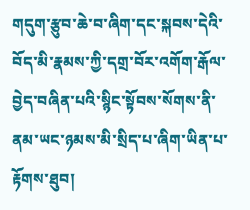གདུག་རྩུབ་ཆེ་བ་ཞིག་དང་སྐབས་དེའི་བོད་མི་རྣམས་ཀྱི་དགྲ་བོར་འགོག་རྒོལ་བྱེད་བཞིན་པའི་སྙིང་སྟོབས་སོགས་ནི་ནམ་ཡང་ཉམས་མི་སྲིད་པ་ཞིག་ཡིན་པ་རྟོགས་ཐུབ།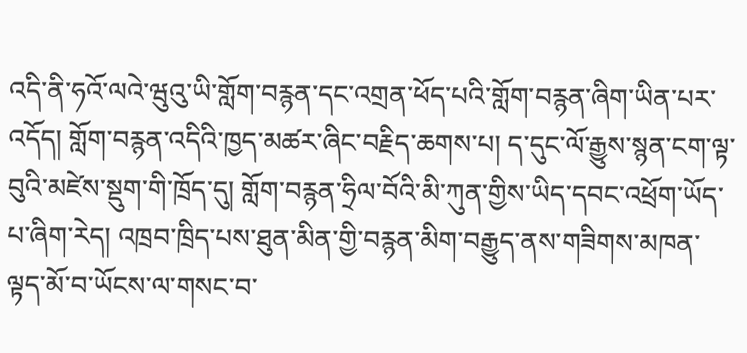འདི་ནི་ཧའོ་ལའེ་ཝུའུ་ཡི་གློག་བརྙན་དང་འགྲན་ཕོད་པའི་གློག་བརྙན་ཞིག་ཡིན་པར་འདོད། གློག་བརྙན་འདིའི་ཁྱད་མཚར་ཞིང་བརྗིད་ཆགས་པ། ད་དུང་ལོ་རྒྱུས་སྙན་ངག་ལྟ་བུའི་མཛེས་སྡུག་གི་ཁྲོད་དུ། གློག་བརྙན་ཧྲིལ་བོའི་མི་ཀུན་གྱིས་ཡིད་དབང་འཕྲོག་ཡོད་པ་ཞིག་རེད། འཁྲབ་ཁྲིད་པས་ཐུན་མིན་གྱི་བརྙན་མིག་བརྒྱུད་ནས་གཟིགས་མཁན་ལྟད་མོ་བ་ཡོངས་ལ་གསང་བ་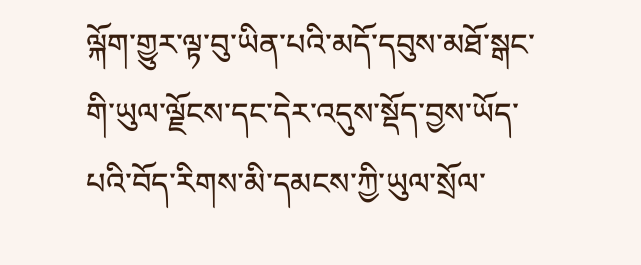ལྐོག་གྱུར་ལྟ་བུ་ཡིན་པའི་མདོ་དབུས་མཐོ་སྒང་གི་ཡུལ་ལྗོངས་དང་དེར་འདུས་སྡོད་བྱས་ཡོད་པའི་བོད་རིགས་མི་དམངས་ཀྱི་ཡུལ་སྲོལ་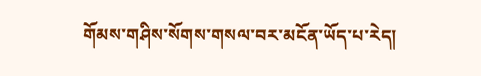གོམས་གཤིས་སོགས་གསལ་བར་མངོན་ཡོད་པ་རེད།